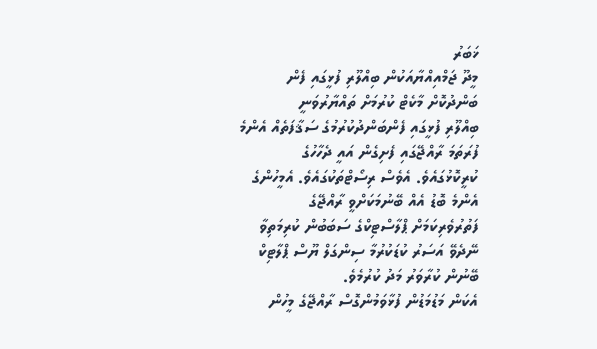ޚަބަރު
މީދޫ ޖަމްއިއްޔާއަކުން ބިއްލޫރި ފުޅީގައި ފެން ބަންދުކޮށް މާކެޓް ކުރުމަށް ތައްޔާރުވަނީ
ބިއްލޫރި ފުޅީގައި ފެންބަންދުކުރުމުގެ ސަޤާފަތެއް އެންމެ ފުރަތަމަ ރާއްޖޭގައި ފެށިގެން އައީ ދެހާހުގެ ކުރީކޮޅުގައެވެ. އެވެސް ރިސޯޓްތަކުގައެވެ. އެމީހުންގެ އެންމެ ބޮޑު އެއް ބޭނުމަކަށްވީ ރާއްޖޭގެ ފަތުރުވެރިކަމަށް ޕްލާސްޓިކްގެ ސަބަބުން ކުރިމަތިވާ ނޭދެވޭ އަސަރު ކުޑަކުރުމާ ސިންގަލް ޔޫސް ޕްލާޓިކް ބޭނުން ކުރާވަރު މަދު ކުރުމެވެ.
އެކަން މަޑުމަޑުން ފުޅާވަމުންގޮސް ރާއްޖޭގެ މީހުން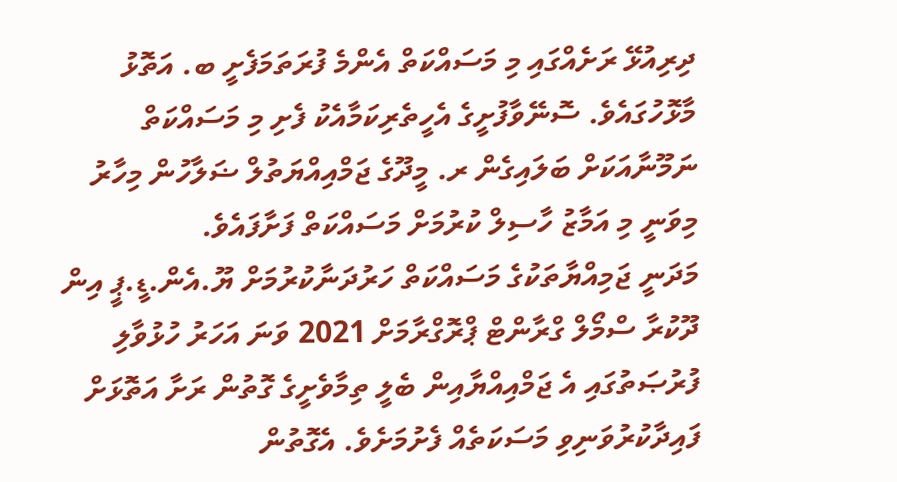ދިރިއުޅޭ ރަށެއްގައި މި މަސައްކަތް އެންމެ ފުރަތަމަފެށީ ބ. އަތޮޅު މާޅޮހުގައެވެ. ސޮނޭވާފުށީގެ އެހީތެރިކަމާއެކު ފެށި މި މަސައްކަތް ނަމޫނާއަކަށް ބަލައިގެން ރ. މީދޫގެ ޖަމްއިއްޔަތުލް ޟަލާހުން މިހާރު މިވަނީ މި އަމާޒު ހާސިލް ކުރުމަށް މަސައްކަތް ފަށާފައެވެ.
މަދަނީ ޖަމިއްޔާތަކުގެ މަސައްކަތް ހަރުދަނާކުރުމަށް ޔޫ.އެން.ޑީ.ޕީ އިން ދޫކުރާ ސްމޯލް ގްރާންޓް ޕްރޮގްރާމަށް 2021 ވަނަ އަހަރު ހުޅުވާލި ފުރުޞަތުގައި އެ ޖަމްއިއްޔާއިން ބެލީ ތިމާވެށީގެ ގޮތުން ރަށާ އަތޮޅަށް ފައިދާކުރުވަނިވި މަސަކަތެއް ފެށުމަށެވެ. އެގޮތުން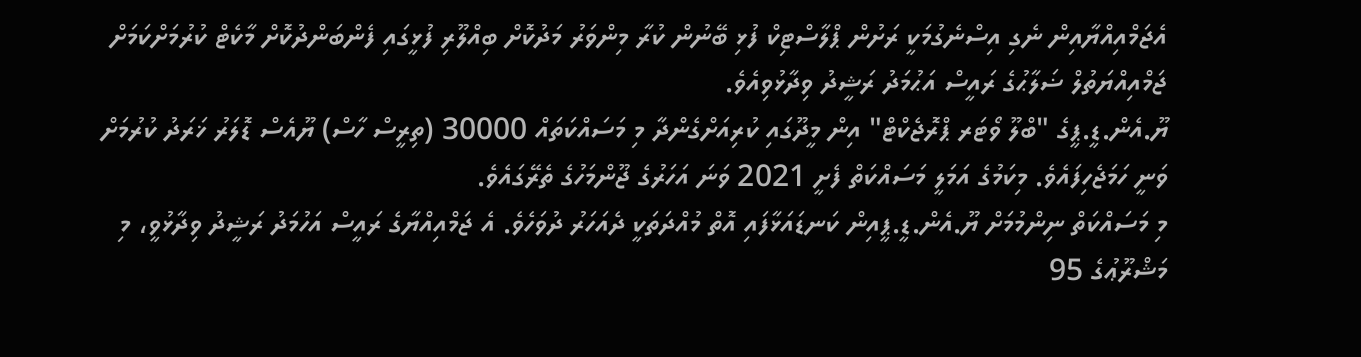އެޖަމްއިއްޔާއިން ނެގި އިސްނެގުމަކީ ރަށުން ޕްލާސްޓިކް ފުޅި ބޭނުން ކުރާ މިންވަރު މަދުކޮށް ބިއްލޫރި ފުޅީގައި ފެންބަންދުކޮށް މާކެޓް ކުރުމަށްކަމަށް ޖަމްއިއްޔަތުލް ޟަލާޙުގެ ރައީސް އަޙުމަދު ރަޝީދު ވިދާޅުވިއެވެ.
ޔޫ.އެން.ޑީ.ޕީގެ "ބްލޫ ވޯޓަރ ޕްރޮޖެކްޓް" އިން މީދޫގައި ކުރިއަށްގެންދާ މި މަސައްކަތައް 30000 (ތިރީސް ހާސް) ޔޫއެސް ޑޮލަރު ޚަރަދު ކުރުމަށް ވަނީ ހަމަޖެހިފައެވެ. މިކަމުގެ އަމަލީ މަސައްކަތް ފެށީ 2021 ވަނަ އަހަރުގެ ޖޫންމަހުގެ ތެރޭގައެވެ.
މި މަސައްކަތް ނިންމުމަށް ޔޫ.އެން.ޑީ.ޕީއިން ކަނޑައަޅާފައި އޮތް މުއްދަތަކީ ދެއަހަރު ދުވަހެވެ. އެ ޖަމްއިއްޔާގެ ރައީސް އަހުމަދު ރަޝީދު ވިދާޅުވީ، މި މަޝްރޫޢުގެ 95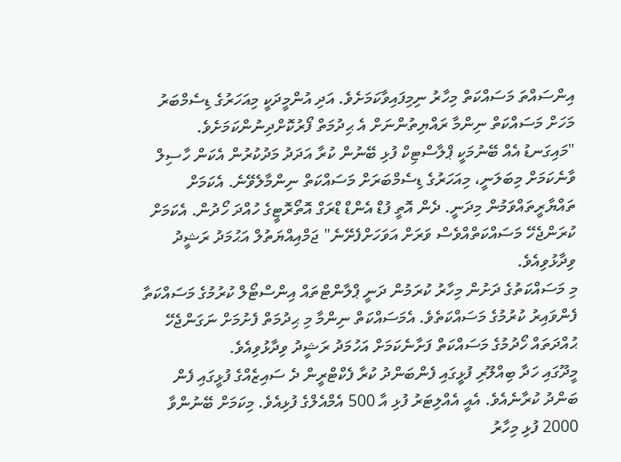އިންސައްތަ މަސައްކަތް މިހާރު ނިމިފައިވާކަމަށެވެ. އަދި އުންމީދަކީ މިއަހަރުގެ ޑިސެމްބަރު މަހަށް މަސައްކަތް ނިންމާ ރައްޔިތުންނަށް އެ ޙިދުމަތް ފޯރުކޮށްދިނުންކަމަށެވެ.
"މައިގަނޑު އެއް ބޭނުމަކީ ޕްލާސްޓިކް ފުޅި ބޭނުން ކުރާ އަދަދު މަދުކުރުން އެކަން ހާސިލް ވާނެކަމަށް މިބަލަނީ، މިއަހަރުގެ ޑިސެމްބަރަށް މަސައްކަތް ނިންމާލެވޭނެ. އެކަމަށް ތައްޔާރީތައްވަމުން މިދަނީ. ދެން އޮތީ ފުޑް އެންޑް ޑްރަގް އޮތޯރޮޓީގެ ހުއްދަ ހޯދުން. އެކަމަށް ކުރަންޖެހޭ މަސައްކަތްއްވެސް ވަރަށް އަވަހަށްފެށޭނެ" ޖަމްއިއްޔަތުލް އަޙުމަދު ރަޝީދު ވިދާޅުވިއެވެ.
މި މަސައްކަތުގެ ދަށުން މިހާރު ކުރަމުން ދަނީ ޕްލާންޓްތައް އިންސްޓޯލް ކުރުމުގެ މަސައްކަތާ ފެންވައިރު ކުރުމުގެ މަސައްކަތެވެ. އެމަސައްކަތް ނިންމާ މި ޙިދުމަތް ފެށުމަށް ނަގަންޖެހޭ ޙުއްދަތައް ހޯދުމުގެ މަސައްކަތް ފަށާނެކަމަށް އަހުމަދު ރަޝީދު ވިދާޅުވިއެވެ.
މީދޫގައި ހަދާ ބިއްލޫރި ފުޅީގައި ފެންބަންދު ކުރާ ފެކްޓްރީން ދެ ސައިޒެއްގެ ފުޅީގައި ފެން ބަންދު ކުރާނެއެވެ. އެއީ އެއްލިޓަރު ފުޅި އާ 500 އެމްއެލްގެ ފުޅިއެވެ. މިކަމަށް ބޭނުންވާ 2000 ފުޅި މިހާރު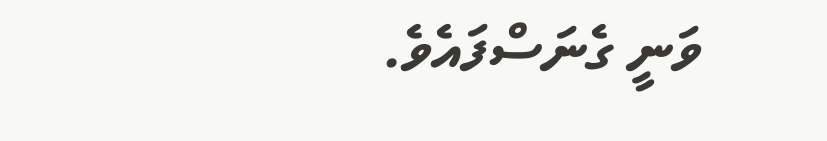ވަނީ ގެނަސްފައެވެ.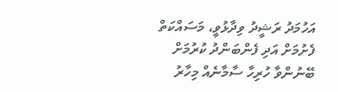އަހުމަދު ރަޝީދު ވިދާޅުވީ، މަސައްކަތް ފެށުމަށް އަދި ފެންބަންދު ކުރުމަށް ބޭނުންވާ ހުރިހާ ސާމާނެއް މިހާރު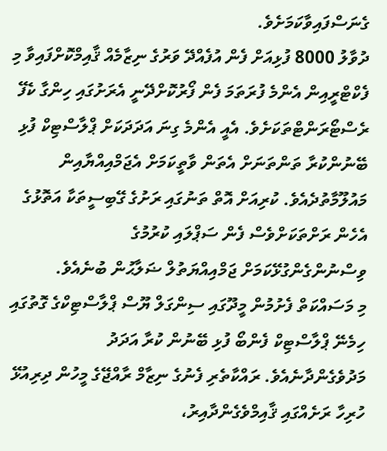ގެނަސްފައިވާކަމަށެވެ.
ދުވާލު 8000 ފުޅިއަށް ފެން އުފެއްދޭ ވަރުގެ ނިޒާމެއް ޤާއިމްކޮށްފައިވާ މި ފެކްޓްރީއިން އެންމެ ފުރަތަމަ ފެން ފޯރުކޮށްދޭނީ އެރަށުގައި ހިންގާ ކެފޭ ރެސްޓޯރަންޓްތަކަށެވެ. އެއީ އެންމެ ގިނަ އަދަދަކަށް ޕްލާސްޓިކް ފުޅި ބޭނުންކުރާ ތަންތަނަށް އެތަން ވާތީކަމަށް އެޖަމްއިއްޔާއިން މައުލޫމާތުދެއެވެ. ކުރިއަށް އޮތް ތަނުގައި ރަށުގެ ގޭބިސީތަކާ އަތޮޅުގެ އެހެން ރަށްތަކަށްވެސް ފެން ސަޕްލައި ކުރުމުގެ ވިސްނުންގެންގުޅޭކަމަށް ޖަމްއިއްޔަތުލް ޟަލާޙުން ބުނެއެވެ.
މި މަސައްކަތް ފެށުމުން މީދޫގައި ސިންގަލް ޔޫސް ޕްލާސްޓިކްގެ ގޮތުގައި ހިމެނޭ ޕްލާސްޓިކް ފެންބޯ ފުޅި ބޭނުން ކުރާ އަދަދު މަދުވެގެންދާނެއެވެ. ރައްކާތެރި ފެނުގެ ނިޒާމް ރާއްޖޭގެ މީހުން ދިރިއުޅޭ ހުރިހާ ރަށެއްގައި ޤާއިމްވެގެންދާއިރު،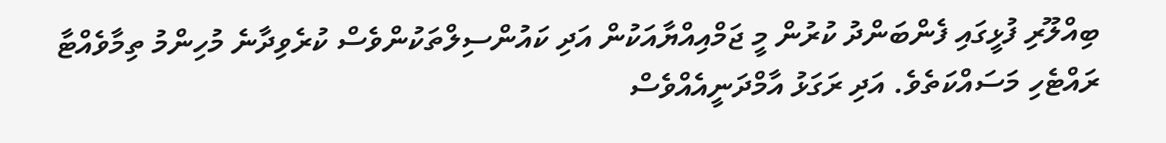ބިއްލޫރި ފުޅީގައި ފެންބަންދު ކުރުން މީ ޖަމްއިއްޔާއަކުން އަދި ކައުންސިލްތަކުންވެސް ކުރެވިދާނެ މުހިންމު ތިމާވެއްޓާ ރައްޓެހި މަސައްކަތެވެ. އަދި ރަގަޅު އާމްދަނީއެއްވެސް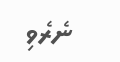ނެރެވި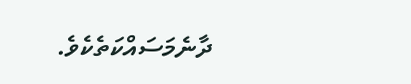ދާނެމަސައްކަތެކެވެ.